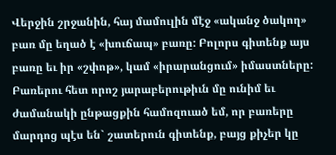Վերջին շրջանին, հայ մամուլին մէջ «ականջ ծակող» բառ մը եղած է «խուճապ» բառը: Բոլորս գիտենք այս բառը եւ իր «շփոթ», կամ «իրարանցում» իմաստները:
Բառերու հետ որոշ յարաբերութիւն մը ունիմ եւ ժամանակի ընթացքին համոզուած եմ, որ բառերը մարդոց պէս են` շատերուն գիտենք, բայց քիչեր կը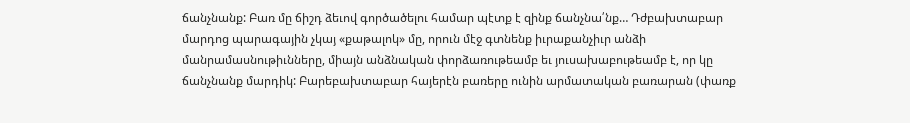ճանչնանք: Բառ մը ճիշդ ձեւով գործածելու համար պէտք է զինք ճանչնա՛նք… Դժբախտաբար մարդոց պարագային չկայ «քաթալոկ» մը, որուն մէջ գտնենք իւրաքանչիւր անձի մանրամասնութիւնները, միայն անձնական փորձառութեամբ եւ յուսախաբութեամբ է, որ կը ճանչնանք մարդիկ: Բարեբախտաբար հայերէն բառերը ունին արմատական բառարան (փառք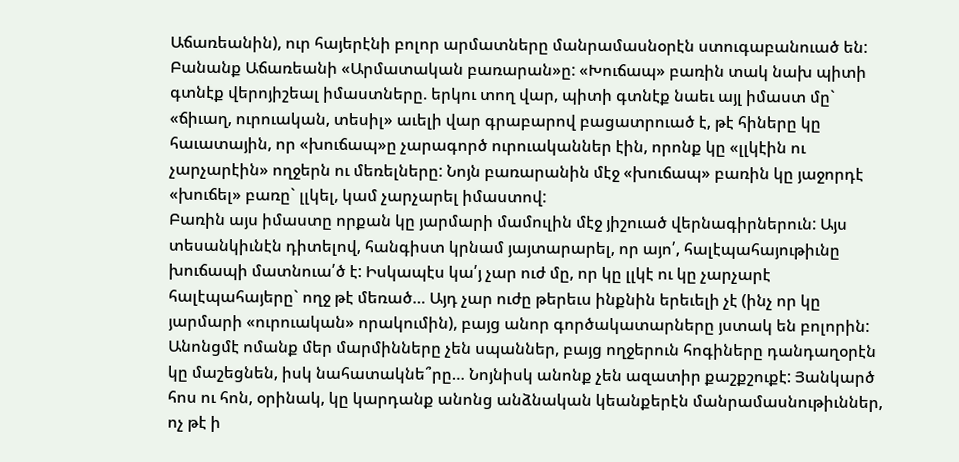Աճառեանին), ուր հայերէնի բոլոր արմատները մանրամասնօրէն ստուգաբանուած են:
Բանանք Աճառեանի «Արմատական բառարան»ը: «Խուճապ» բառին տակ նախ պիտի գտնէք վերոյիշեալ իմաստները. երկու տող վար, պիտի գտնէք նաեւ այլ իմաստ մը` «ճիւաղ, ուրուական, տեսիլ» աւելի վար գրաբարով բացատրուած է, թէ հիները կը հաւատային, որ «խուճապ»ը չարագործ ուրուականներ էին, որոնք կը «լլկէին ու չարչարէին» ողջերն ու մեռելները: Նոյն բառարանին մէջ «խուճապ» բառին կը յաջորդէ «խուճել» բառը` լլկել, կամ չարչարել իմաստով:
Բառին այս իմաստը որքան կը յարմարի մամուլին մէջ յիշուած վերնագիրներուն: Այս տեսանկիւնէն դիտելով, հանգիստ կրնամ յայտարարել, որ այո՛, հալէպահայութիւնը խուճապի մատնուա՛ծ է: Իսկապէս կա՛յ չար ուժ մը, որ կը լլկէ ու կը չարչարէ հալէպահայերը` ողջ թէ մեռած… Այդ չար ուժը թերեւս ինքնին երեւելի չէ (ինչ որ կը յարմարի «ուրուական» որակումին), բայց անոր գործակատարները յստակ են բոլորին: Անոնցմէ ոմանք մեր մարմինները չեն սպաններ, բայց ողջերուն հոգիները դանդաղօրէն կը մաշեցնեն, իսկ նահատակնե՞րը… Նոյնիսկ անոնք չեն ազատիր քաշքշուքէ: Յանկարծ հոս ու հոն, օրինակ, կը կարդանք անոնց անձնական կեանքերէն մանրամասնութիւններ, ոչ թէ ի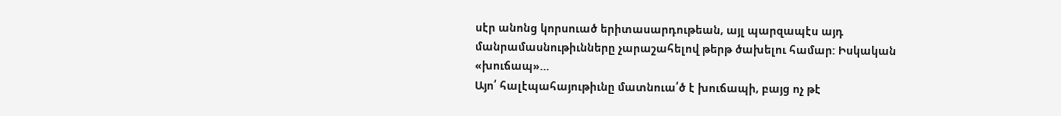սէր անոնց կորսուած երիտասարդութեան, այլ պարզապէս այդ մանրամասնութիւնները չարաշահելով թերթ ծախելու համար: Իսկական «խուճապ»…
Այո՛ հալէպահայութիւնը մատնուա՛ծ է խուճապի, բայց ոչ թէ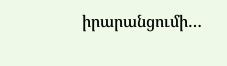իրարանցումի…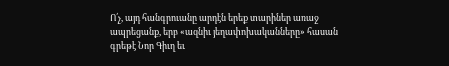Ո՛չ, այդ հանգրուանը արդէն երեք տարիներ առաջ ապրեցանք, երբ «ազնիւ յեղափոխականները» հասան գրեթէ Նոր Գիւղ եւ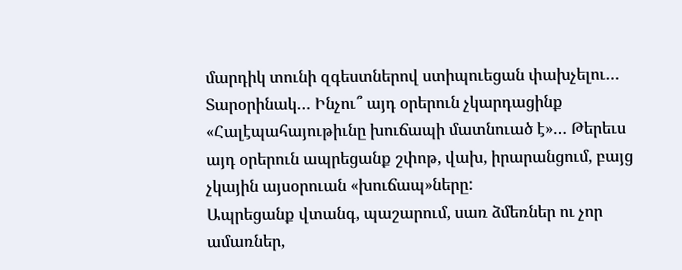մարդիկ տունի զգեստներով ստիպուեցան փախչելու… Տարօրինակ… Ինչու՞ այդ օրերուն չկարդացինք «Հալէպահայութիւնը խուճապի մատնուած է»… Թերեւս այդ օրերուն ապրեցանք շփոթ, վախ, իրարանցում, բայց չկային այսօրուան «խուճապ»ները:
Ապրեցանք վտանգ, պաշարում, սառ ձմեռներ ու չոր ամառներ,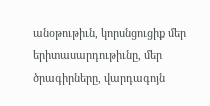անօթութիւն, կորսնցուցիք մեր երիտասարդութիւնը, մեր ծրագիրները, վարդագոյն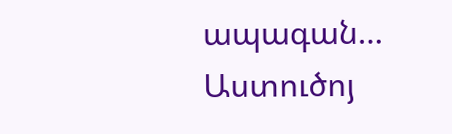ապագան… Աստուծոյ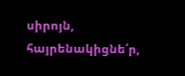սիրոյն, հայրենակիցնե՛ր,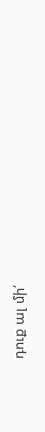դուք ալ մի՛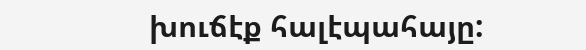խուճէք հալէպահայը: